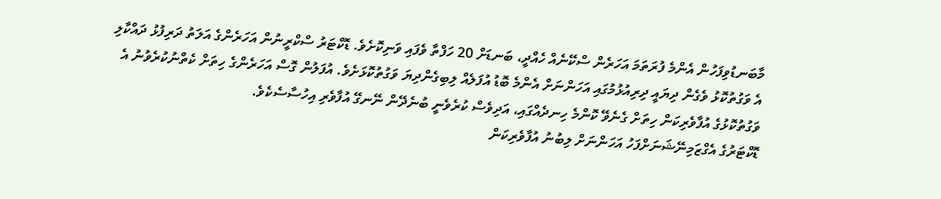މާބަނޑުވިފަހުން އެންމެ ފުރަތަމަ އަހަރެން ސްކޭނެއް ހެއްދީ، ބަނޑަށް 20 ހަފްތާ ވެފައި ވަނިކޮށެވެ. ޑޮކްޓަރު ސްކްރީނުން އަހަރެންގެ އަލަތު ދަރިފުޅު ދައްކާލި އެ ވަގުތުކޮޅު ވެގެން ދިޔައީ ދިރިއުޅުމުގައި އަހަންނަށް އެންމެ ބޮޑު އުފަލެއް ލިބިގެންދިޔަ ވަގުތުކޮޅަށެވެ. އުފަލުން ގޮސް އަހަރެންގެ ހިތަށް ކެތްނުކުރެވުނު އެ ވަގުތުކޮޅުގެ އުފާވެރިކަން ހިތަށް ގެނެވޭ ކޮންމެ ހިނދެއްގައި، އަދިވެސް ކުރެވެނީ ބުނެދޭން ނޭނގޭ އުފާވެރި އިހުސާސެކެވެ.
ޑޮކްޓަރުގެ އެގްޒަމިނޭޝަނަށްފަހު އަހަންނަށް ލިބުނު އުފާވެރިކަން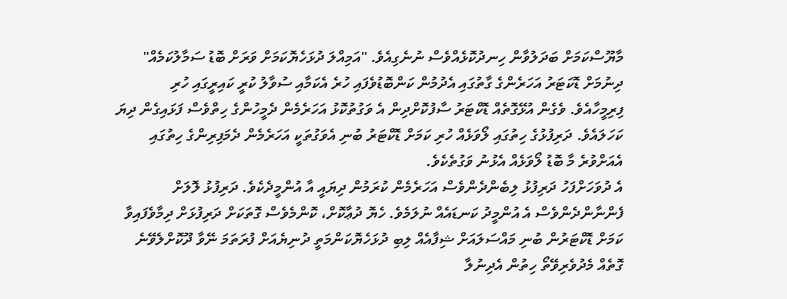މާޔޫސްކަމަށް ބަދަލުވާން ހިނދުކޮޅެއްވެސް ނުނެގިއެވެ. "އަމިއްލަ ދުޅަހެޔޮކަމަށް ވަރަށް ބޮޑު ސަމާލުކަމެއް" ދިނުމަށް ޑޮކަޓަރު އަހަރެންގެ ގާތުގައި އެދުމުން ކަންބޮޑުވެފައި ހުރެ އެކަމާއި ސުވާލު ކުރީ ކައިރީގައި ހުރި ފިރިމީހާއެވެ. ވެގެން އުޅޭގޮތެއް ޑޮކްޓަރު ސާފުކޮށްދިން އެ ވަގުތުކޮޅު އަހަރެމެން ދެމީހުންގެ ހިތްވެސް ފަޅައިގެން ދިޔަ ކަހަލައެވެ. ދަރިފުޅުގެ ހިތުގައި ލޯވަޅެއް ހުރި ކަމަށް ޑޮކްޓަރު ބުނި އެވަގުތަކީ އަހަރެމެން ދެމަފިރިންގެ ހިތުގައި އެއަށްވުރެ މާ ބޮޑު ލޯވަޅެއް އެޅުނު ވަގުތެކެވެ.
އެ ދުވަހަށްފަހު ދަރިފުޅު ލިބެންދެންވެސް އަހަރެމެން ކުރަމުން ދިޔައީ އާ އުންމީދެކެވެ. ދަރިފުޅު ލޮލަށް ފެންނާންދެންވެސް އެ އުންމީދު ކަނޑައެއް ނުލަމެވެ. ހެޔޮ ދުޢާކޮށް، ކޮންމެވެސް ގޮތަކަށް ދަރިފުޅަށް ދިމާވެފައިވާ ކަމަށް ޑޮކްޓަރުން ބުނި މައްސަލައަށް ޝިފާއެއް ލިބި ދުޅަހެޔޮކަންމަތީ ދުނިޔެއަށް ފުރަތަމަ ނޭވާ ދޫކޮށްލެވޭނެ ގޮތެއް މެދުވެރިވޭތޯ ހިތުން އެދިނުލާ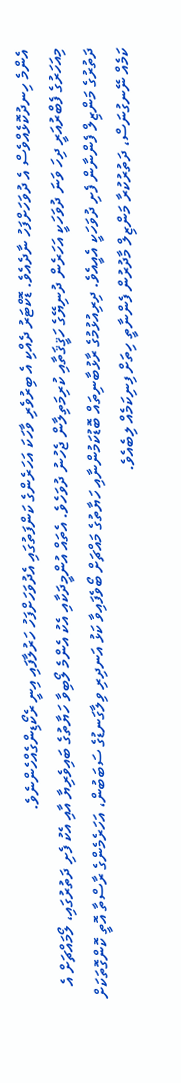އެންމެ ހިނދުކޮޅެއްވެސް އެ ދުވަހަށްފަހު ނާދެއެވެ. ޑޮކްޓަރު ދެއްކި އެ ބިރުވެރި ވާހަކަ އަހަރެންގެ ކަންފަތުގައި އެދުވަހަށްފަހު ހަރުލާފައި އިނީ ރެކޯޑިންގެއްހެންނެވެ.
މިއަހަރުގެ ފެބްރުއަރީ ދިހަ ވަނަ ދުވަހަކީ އަހަރެން ދުނިޔޭގެ ހަޤީޤަތާއި ކުރިމަތިލާން ޖެހުނު ދުވަހެވެ. އެތައް އުންމީދަކާއި އެކު އެންމެ ލޯބިވާ ހަޔާތުގެ ބައިވެރިޔާ އާއި އެކު ފެށި ދަތުރުގައި، ލޯމައްޗަށް އެ ދަތުރުގެ މަންޒިލް ފެންނާން ފެށި ދުވަހަކީ އެއީއެވެ. ދިރިއުޅުމުގެ ރާޅުބާނިތައް ބޮޑުކަމުންނާއި ހަޔާތުގެ މައްޗަށް ބޯވެފައިވާ ކަޅު އަނދިރި ވިލާގަނޑުގެ ސަބަބުން، އަހަރެމެންގެ ރާސްތާ އޮތީ ކޮންގޮތަކަށް ކަމެއް ނޭނގުނަސް، ދަތުރުކުރާ މަންޒިލް މާދުރުން ފެންނާތީ ހިތަށް ފިނިކަމެއް ލިބެއެވެ.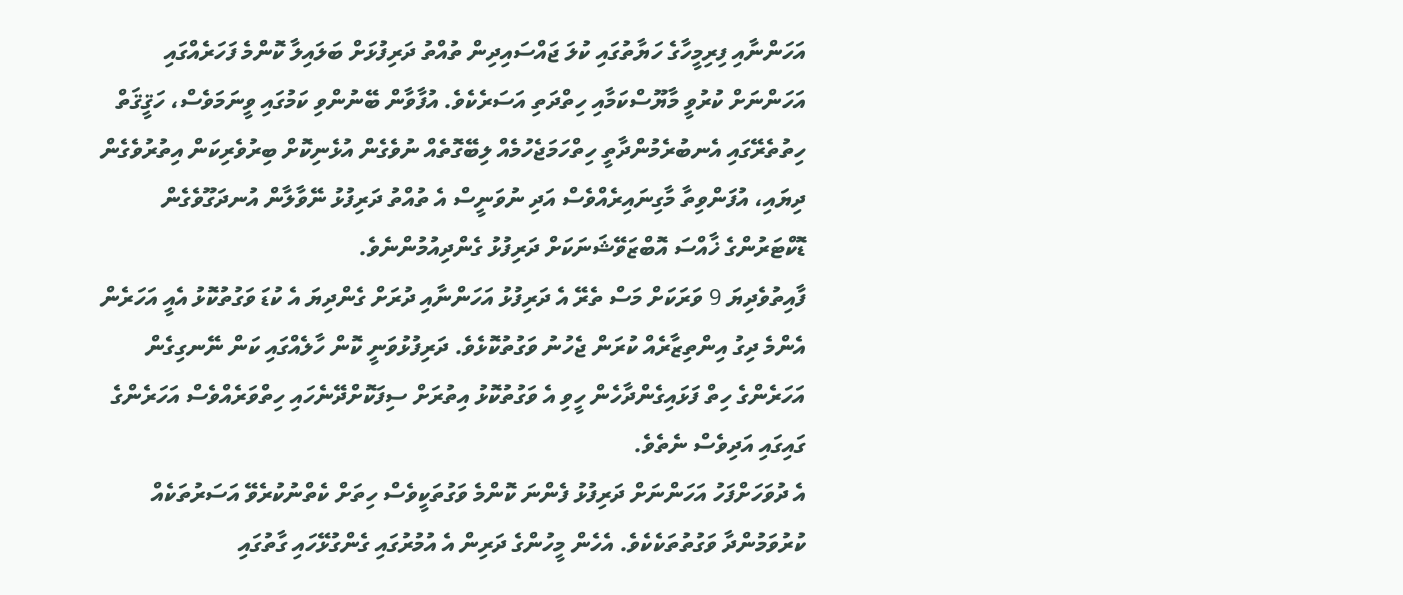އަހަންނާއި ފިރިމީހާގެ ހަޔާތުގައި ކުލަ ޖައްސައިދިން ތުއްތު ދަރިފުޅަށް ބަލައިލާ ކޮންމެ ފަހަރެއްގައި އަހަންނަށް ކުރުވީ މާޔޫސްކަމާއި ހިތްދަތި އަސަރެކެވެ. އުފާވާން ބޭނުންވި ކަމުގައި ވީނަމަވެސް، ހަޤީޤަތް ހިތުތެރޭގައި އެނބުރެމުންދާތީ ހިތްހަމަޖެހުމެއް ލިބޭގޮތެއް ނުވެގެން އުޅެނިކޮށް ބިރުވެރިކަން އިތުރުވެގެން ދިޔައި، އުފަންވިތާ މާގިނައިރެއްވެސް އަދި ނުވަނީސް އެ ތުއްތު ދަރިފުޅު ނޭވާލާން އުނދަގޫވެގެން ޑޮކްޓަރުންގެ ޚާއްސަ އޮބްޒަވޭޝަނަކަށް ދަރިފުޅު ގެންދިއުމުންނެވެ.
ފާއިތުވެދިޔަ 9 ވަރަކަށް މަސް ތެރޭ އެ ދަރިފުޅު އަހަންނާއި ދުރަށް ގެންދިޔަ އެ ކުޑަ ވަގުތުކޮޅު އެއީ އަހަރެން އެންމެ ދިގު އިންތިޒާރެއް ކުރަން ޖެހުނު ވަގުތުކޮޅެވެ. ދަރިފުޅުވަނީ ކޮން ހާލެއްގައި ކަން ނޭނގިގެން އަހަރެންގެ ހިތް ފަޅައިގެންދާހެން ހީވި އެ ވަގުތުކޮޅު އިތުރަށް ސިފަކޮށްދޭނެހައި ހިތްވަރެއްވެސް އަހަރެންގެ ގައިގައި އަދިވެސް ނެތެވެ.
އެ ދުވަހަށްފަހު އަހަންނަށް ދަރިފުޅު ފެންނަ ކޮންމެ ވަގުތަކީވެސް ހިތަށް ކެތްނުކުރެވޭ އަސަރުތަކެއް ކުރުވަމުންދާ ވަގުތުތަކެކެވެ. އެހެން މީހުންގެ ދަރިން އެ އުމުރުގައި ގެންގުޅޭހައި ގާތުގައި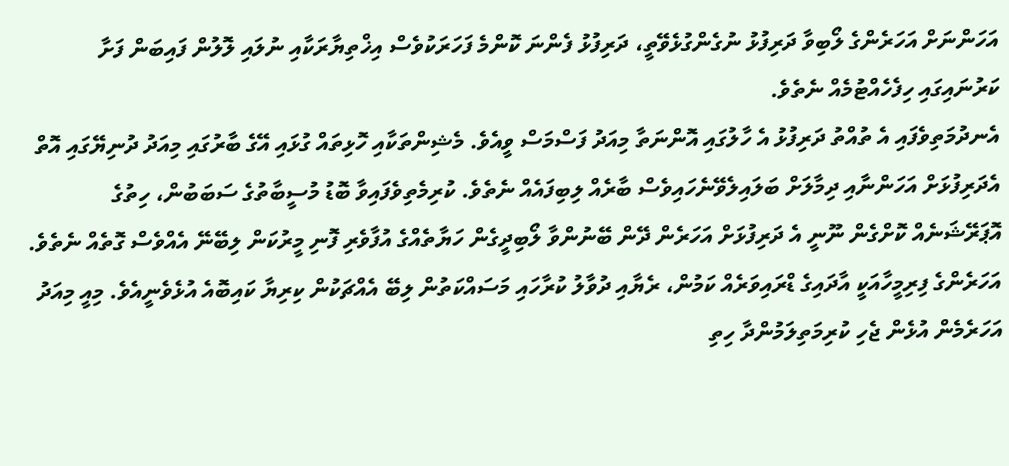އަހަންނަށް އަހަރެންގެ ލޯބިވާ ދަރިފުޅު ނުގެންގުޅެވޭތީ، ދަރިފުޅު ފެންނަ ކޮންމެ ފަހަރަކުވެސް އިޚްތިޔާރަކާއި ނުލައި ލޮލުން ފައިބަން ފަށާ ކަރުނައިގައި ހިފެހެއްޓުމެއް ނެތެވެ.
އެނދުމަތިވެފައި އެ ތުއްތު ދަރިފުޅު އެ ހާލުގައި އޮންނަތާ މިއަދު ފަސްމަސް ވީއެވެ. މެޝިންތަކާއި ހޮޅިތައް ގުޅައި އޭގެ ބާރުގައި މިއަދު ދުނިޔޭގައި އޮތް އެދަރިފުޅަށް އަހަންނާއި ދިމާލަށް ބަލައިލެވޭނެހައިވެސް ބާރެއް ލިބިފައެއް ނެތެވެ. ކުރިމެތިވެފައިވާ ބޮޑު މުސީބާތުގެ ސަބަބުން، ހިތުގެ އޮޕަރޭޝަނެއް ކޮށްގެން ނޫނީ އެ ދަރިފުޅަށް އަހަރެން ދޭން ބޭނުންވާ ލޯބިދީގެން ހަޔާތެއްގެ އުފާވެރި ފޮނި މީރުކަން ލިބޭނޭ އެއްވެސް ގޮތެއް ނެތެވެ.
އަހަރެންގެ ފިރިމީހާއަކީ އާދައިގެ ޑްރައިވަރެއް ކަމުން، ރެޔާއި ދުވާލު ކުރާހައި މަސައްކަތުން ލިބޭ އެއްޗަކުން ކިރިޔާ ކައިބޮއެ އުޅެވެނީއެވެ. މިއީ މިއަދު އަހަރެމެން އުޅެން ޖެހި ކުރިމަތިލަމުންދާ ހިތި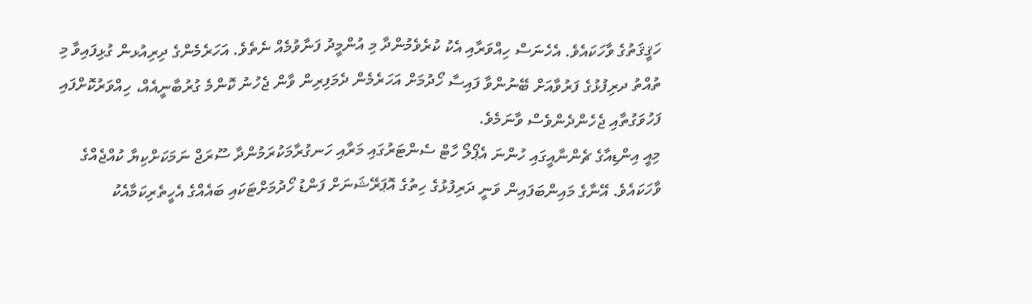ހަޤީޤަތުގެ ވާހަކައެވެ. އެހެނަސް ހިއްވަރާއި އެކު ކުރެވެމުންދާ މި އުންމީދު ފަނާވުމެއް ނެތެވެ. އަހަރެމެންގެ ދިރިއުޅން ގުޅިފައިވާ މި ތުއްތު ދރިފުޅުގެ ފަރުވާއަށް ބޭނުންވާ ފައިސާ ހޯދުމަށް އަހަރެމެން ދެމަފިރިން ވާން ޖެހުނު ކޮންމެ ގުރުބާނީއެއް، ހިއްވަރުކޮށްފައި ފަހުވަގުތާއި ޖެހެންދެންވެސް ވާނަމެވެ.
މިއީ އިންޑިއާގެ ޗެންނާއީގައި ހުންނަ އެޕޯލޯ ހާޓް ސެންޓަރުގައި މަރާއި ހަނގުރާމަކުރަމުންދާ ސޫރަޖް ނަމަކަށްކިޔާ ކުއްޖެއްގެ ވާހަކައެވެ. އޭނާގެ މައިންބަފައިން ވަނީ ދަރިފުޅުގެ ހިތުގެ އޮޕަރޭޝަނަށް ފަންޑު ހޯދުމަށްޓަކައި ބައެއްގެ އެހީތެރިކަމާއެކު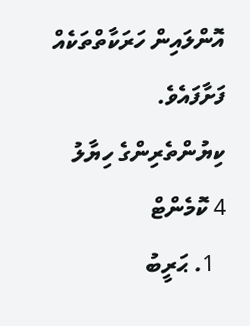އޮންލައިން ހަރަކާތްތަކެއް ފަށާފައެވެ.
ކިޔުންތެރިންގެ ހިޔާލު
4 ކޮމެންޓް
  1. ޙަރީބު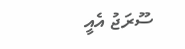ސޫރަޖު އެއީ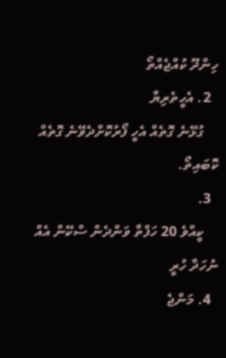ހިންދޫ ކުއްޖެއްތޯ
  2. އެހީތެރިޔާ
    ގުޅޭނެ ގޮތެއް އެހީ ފޯރުކޮށްދެވޭނެ ގޮތެއް ކޮބައިތޯ.
  3.
    ކީއްވެ 20 ހަފްތާ ވަންދެން ސްކޭން އެއް ނުހަދާ ހުރީ
  4. މަންޖެ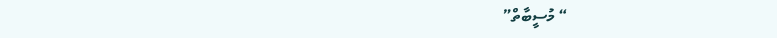“ މުސީބާތް”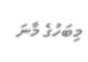މިބަހުގެ މާނަ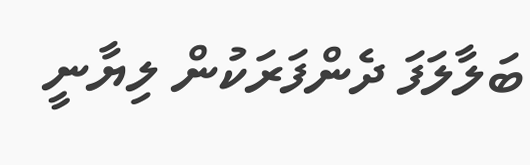ބަލާލަފަ ދެންފަރަކުން ލިޔާނީ